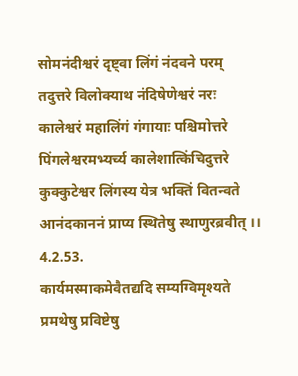सोमनंदीश्वरं दृष्ट्वा लिंगं नंदवने परम्
तदुत्तरे विलोक्याथ नंदिषेणेश्वरं नरः
कालेश्वरं महालिंगं गंगायाः पश्चिमोत्तरे
पिंगलेश्वरमभ्यर्च्य कालेशात्किंचिदुत्तरे
कुक्कुटेश्वर लिंगस्य येत्र भक्तिं वितन्वते
आनंदकाननं प्राप्य स्थितेषु स्थाणुरब्रवीत् ।। 4.2.53.
कार्यमस्माकमेवैतद्यदि सम्यग्विमृश्यते
प्रमथेषु प्रविष्टेषु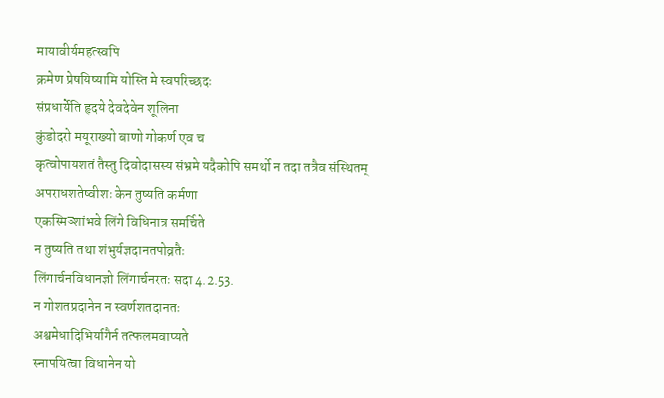मायावीर्यमहत्स्वपि
क्रमेण प्रेषयिष्यामि योस्ति मे स्वपरिच्छदः
संप्रधार्येति हृदये देवदेवेन शूलिना
कुंडोदरो मयूराख्यो बाणो गोकर्ण एव च
कृत्वोपायशतं तैस्तु दिवोदासस्य संभ्रमे यदैकोपि समर्थो न तदा तत्रैव संस्थितम्
अपराधशतेष्वीशः केन तुष्यति कर्मणा
एकस्मिञ्शांभवे लिंगे विधिनात्र समर्चिते
न तुष्यति तथा शंभुर्यज्ञदानतपोव्रतैः
लिंगार्चनविधानज्ञो लिंगार्चनरतः सदा 4.2.53.
न गोशतप्रदानेन न स्वर्णशतदानतः
अश्वमेधादिभिर्यागैर्न तत्फलमवाप्यते
स्नापयित्वा विधानेन यो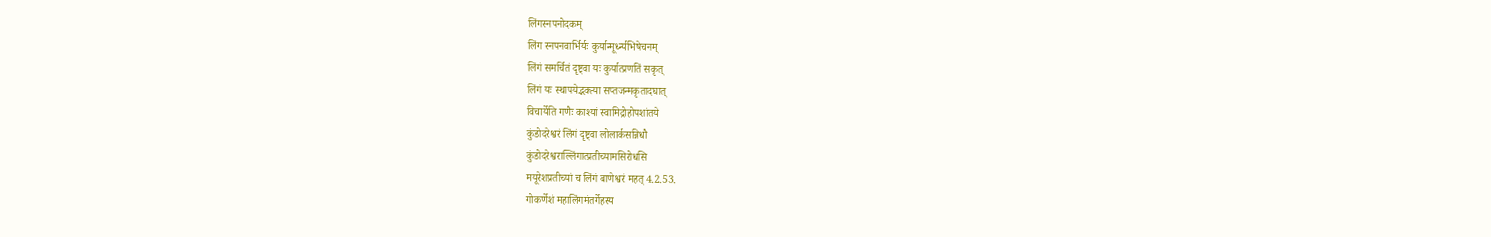लिंगस्नपनोदकम्
लिंग स्नपनवार्भिर्यः कुर्यान्मूर्ध्न्यभिषेचनम्
लिंगं समर्चितं दृष्ट्वा यः कुर्यात्प्रणतिं सकृत्
लिंगं यः स्थापयेद्भक्त्या सप्तजन्मकृतादघात्
विचार्येति गणैः काश्यां स्वामिद्रोहोपशांतये
कुंडोदरेश्वरं लिंगं दृष्ट्वा लोलार्कसन्निधौ
कुंडोदरेश्वराल्लिंगात्प्रतीच्यामसिरोधसि
मयूरेशप्रतीच्यां च लिंगं बाणेश्वरं महत् 4.2.53.
गोकर्णेशं महालिंगमंतर्गेहस्य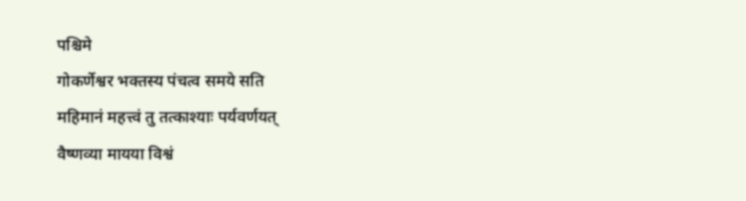पश्चिमे
गोकर्णेश्वर भक्तस्य पंचत्व समये सति
महिमानं महत्त्वं तु तत्काश्याः पर्यवर्णयत्
वैष्णव्या मायया विश्वं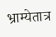भ्राम्येतात्र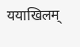ययाखिलम्